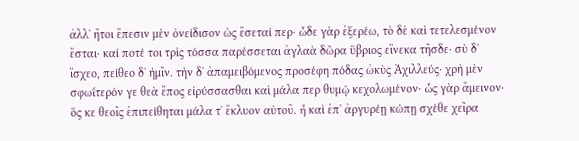ἀλλʼ ἤτοι ἔπεσιν μὲν ὀνείδισον ὡς ἔσεταί περ· ὧδε γὰρ ἐξερέω, τὸ δὲ καὶ τετελεσμένον ἔσται· καί ποτέ τοι τρὶς τόσσα παρέσσεται ἀγλαὰ δῶρα ὕβριος εἵνεκα τῆσδε· σὺ δʼ ἴσχεο, πείθεο δʼ ἡμῖν. τὴν δʼ ἀπαμειβόμενος προσέφη πόδας ὠκὺς Ἀχιλλεύς· χρὴ μὲν σφωΐτερόν γε θεὰ ἔπος εἰρύσσασθαι καὶ μάλα περ θυμῷ κεχολωμένον· ὧς γὰρ ἄμεινον· ὅς κε θεοῖς ἐπιπείθηται μάλα τʼ ἔκλυον αὐτοῦ. ἦ καὶ ἐπʼ ἀργυρέῃ κώπῃ σχέθε χεῖρα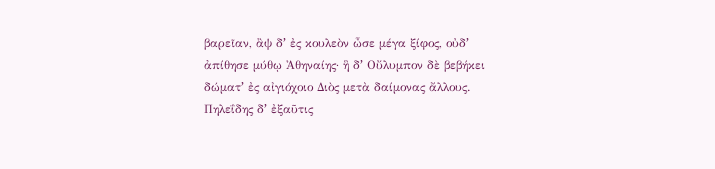βαρεῖαν, ἂψ δʼ ἐς κουλεὸν ὦσε μέγα ξίφος, οὐδʼ ἀπίθησε μύθῳ Ἀθηναίης· ἣ δʼ Οὔλυμπον δὲ βεβήκει δώματʼ ἐς αἰγιόχοιο Διὸς μετὰ δαίμονας ἄλλους. Πηλεΐδης δʼ ἐξαῦτις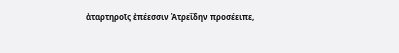ἀταρτηροῖς ἐπέεσσιν Ἀτρεΐδην προσέειπε,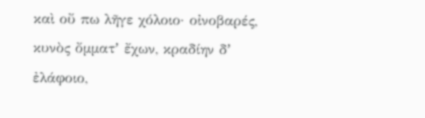καὶ οὔ πω λῆγε χόλοιο· οἰνοβαρές, κυνὸς ὄμματʼ ἔχων, κραδίην δʼ ἐλάφοιο,